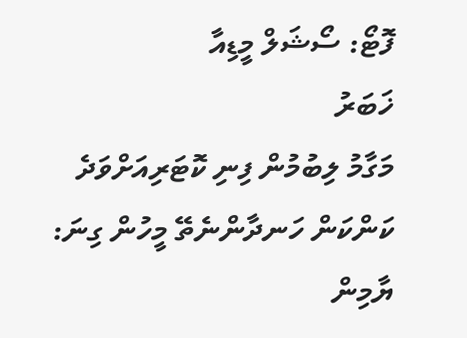ފޮޓޯ: ސޯޝަލް މީޑިއާ
ޚަބަރު
މަގާމު ލިބުމުން ފިނި ކޮޓަރިއަށްވަދެ ކަންކަން ހަނދާންނެތޭ މީހުން ގިނަ: ޔާމިން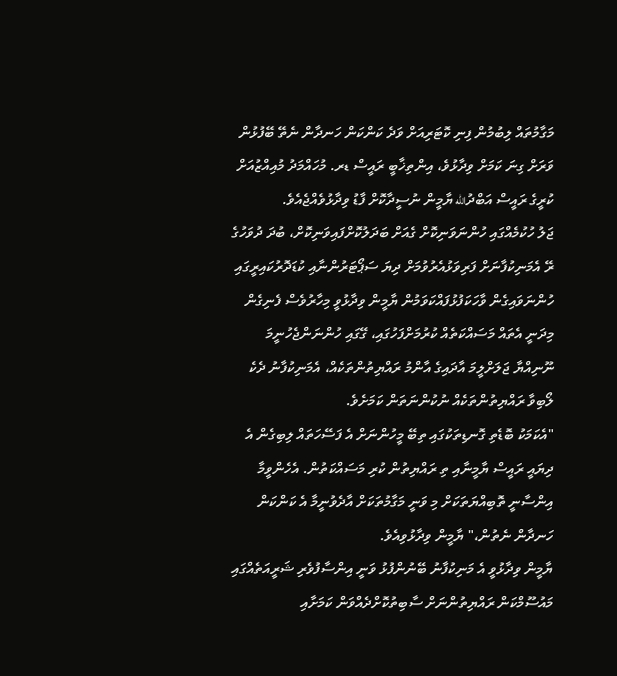މަގާމުތައް ލިބުމުން ފިނި ކޮޓަރިއަށް ވަދެ ކަންކަން ހަނދާން ނެތޭ ބޭފުޅުން ވަރަށް ގިނަ ކަމަށް ވިދާޅުވެ، އިންތިޚާބީ ރައީސް ޑރ. މުހައްމަދު މުއިއްޒުއަށް ކުރީގެ ރައީސް އަބްދުالله ޔާމީން ނުސީދާކޮށް ފާޑު ވިދާޅުވެއްޖެއެވެ.
ޖަލު ހުކުމެއްގައި ހުންނަވަނިކޮށް ގެއަށް ބަދަލުކޮށްފައިވަނިކޮށް، ބުދަ ދުވަހުގެ ރޭ އެމަނިކުފާނަށް ފަރިވަޅުއެރުވުމަށް ދިޔަ ސަޕޯޓަރުންނާއި ކުޑަދޮރުކައިރީގައި ހުންނަވައިގެން ވާހަކަފުޅުފައްކަވަމުން ޔާމީން ވިދާޅުވީ މިހާރުވެސް ފެނިގެން މިދަނީ އެތައް މަސައްކަތެއް ކުރުމަށްފަހުގައި، ގޭގައި ހުންނަންޖެހުނީމަ ނޫނިއްޔާ ޖަލަށްލީމަ އާދައިގެ އާންމު ރައްޔިތުންތަކެއް، އެމަނިކުފާނު ދެކެ ލޯބިވާ ރައްޔިތުންތަކެއް ނުކުންނަތަން ކަމަށެވެ.
"އެކަމަކު ބޮޑެތި ގޮނޑިތަކުގައި ތިބޭ މީހުންނަށް އެ ފަސޭހަތައް ލިބިގެން އެ ދިޔައީ ރައީސް ޔާމީނާއި ތި ރައްޔިތުން ކުރި މަސައްކަތުން. އެހެންވީމާ އިންސާނީ ތޮބިއްޔަތަކަށް މި ވަނީ މަގާމުތަކަށް އާދެވުނީމާ އެ ކަންކަން ހަނދާން ނެތުން،" ޔާމީން ވިދާޅުވިއެވެ.
ޔާމީން ވިދާޅުވީ އެ މަނިކުފާނު ބޭނުންފުޅު ވަނީ އިންސާފުވެރި ޝަރީއަތެއްގައި މައުސޫމްކަން ރައްޔިތުންނަށް ސާބިތުކޮށްދެއްވަން ކަމަށާއި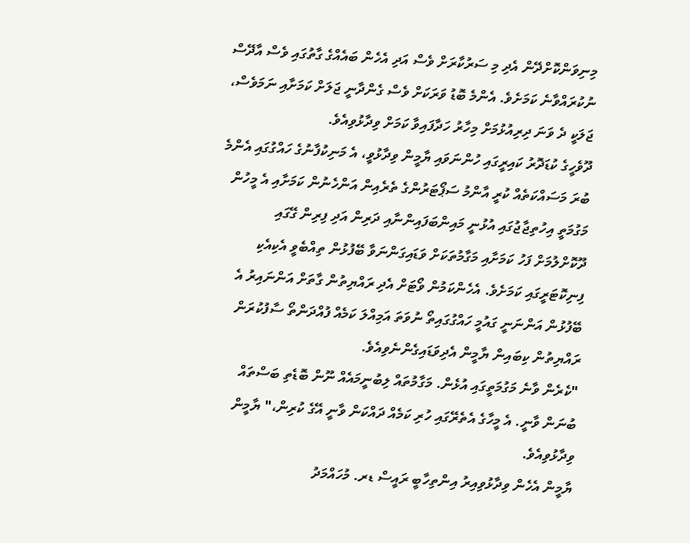މިނިވަންކޮށްދޭން އެދި މި ސަރުކާރަށް ވެސް އަދި އެހެން ބައެއްގެ ގާތުގައި ވެސް އާދޭސް ނުކުރައްވާނެ ކަމަށެވެ. އެންމެ ބޮޑު ވަރަކަށް ވެސް ގެންދާނީ ޖަލަށް ކަމަށާއި ނަމަވެސް، ޖަލަކީ ދެ ވަނަ ދިރިއުޅުމަށް މިހާރު ހަދާފައިވާ ކަމަށް ވިދާޅުވިއެވެ.
ދޫވެހީގެ ކުޑަދޮރު ކައިރީގައި ހުންނަވައި ޔާމީން ވިދާޅުވީ، އެ މަނިކުފާނުގެ ހައްގުގައި އެންމެ ބުރަ މަސައްކަތެއް ކުރީ އާންމު ސަޕޯޓަރުންގެ ތެރެއިން އަންހެނުން ކަމަށާއި އެ މީހުން މަގުމަތީ އިހުތިޖާޖުގައި އުޅުނީ މައިންބަފައިންނާއި ދަރިން އަދި ފިރިން ގޭގައި ދޫކޮށްލުމަށް ފަހު ކަމަށާއި މަގާމުތަކަށް ވަޑައިގަންނަވާ ބޭފުޅުން ތިއްބެވީ އެކިއެކި ފިނިކޮޓަރީގައި ކަމަށެވެ. އެހެންކަމުން ވޯޓަށް އެދި ރައްޔިތުން ގާތަށް އަންނައިރު އެ ބޭފުޅުން އަންނަނީ ގައުމީ ހައްގުގައިތޯ ނުވަތަ އަމިއްލަ ކަމެއް ފުއްދަންތޯ ސާފުކުރަން ރައްޔިތުން ކިބައިން ޔާމީން އެދިވަޑައިގެންނެވިއެވެ.
"ކެރެން ވާނެ މަގުމަތީގައި އުޅެން. މަގާމުތައް ލިބުނީމައެއް ނޫން ބޮޑެތި ބަސްތައް ބުނަން ވާނީ. އެ މީހާގެ އެތެރޭގައި ހުރި ކަމެއް ދައްކަން ވާނީ އޭގެ ކުރިން،" ޔާމީން ވިދާޅުވިއެވެ.
ޔާމީން އެހެން ވިދާޅުވިއިރު އިންތިހާބީ ރައީސް ޑރ. މުހައްމަދު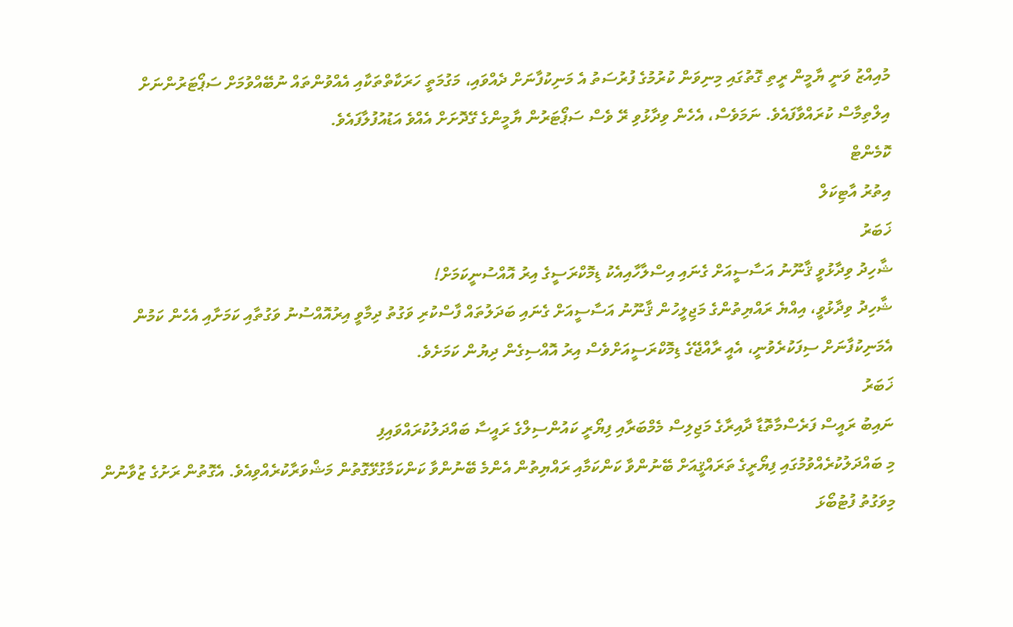މުއިއްޒު ވަނީ ޔާމީން ރީތި ގޮތުގައި މިނިވަން ކުރުމުގެ ފުރުސަތު އެ މަނިކުފާނަށް ދެއްވައި، މަގުމަތީ ހަރަކާތްތަކާއި އެއްވުންތައް ނުބޭއްވުމަށް ސަޕޯޓަރުންނަށް އިލްތިމާސް ކުރައްވާފައެވެ. ނަމަވެސް، އެހެން ވިދާޅުވި ރޭ ވެސް ސަޕޯޓަރުން ޔާމީންގެ ގޭދޮށަށް އެއްވެ އަޑުއުފުލާފައެވެ.
ކޮމެންޓް
އިތުރު އާޓިކަލް
ޚަބަރު
ޝާހިދު ވިދާޅުވީ ޤާނޫނު އަސާސީއަށް ގެނައި އިސްލާހާއިއެކު ޑިމޮކްރަސީގެ އިރު އޮއްސުނީކަމަށް!
ޝާހިދު ވިދާޅުވީ، އިއްޔެ ރައްޔިތުންގެ މަޖިލީހުން ޤާނޫނު އަސާސީއަށް ގެނައި ބަދަލުތައް ފާސްކުރި ވަގުތު ދިމާވީ އިރުއޮއްސުނު ވަގުތާއި ކަމަށާއި އެހެން ކަމުން އެމަނިކުފާނަށް ސިފަކުރެވުނީ، އެއީ ރާއްޖޭގެ ޑިމޮކްރަސީއަށްވެސް އިރު އޮއްސިގެން ދިޔުން ކަމަށެވެ.
ޚަބަރު
ނައިބު ރައީސް ފަރެސްމާތޮޑާ ދާއިރާގެ މަޖިލިސް މެމްބަރާއި ފިޔޯރީ ކައުންސިލްގެ ރައީސާ ބައްދަލުކުރައްވައިފި
މި ބައްދަލުކުރެއްވުމުގައި ފިޔޯރީގެ ތަރައްޤީއަށް ބޭނުންވާ ކަންކަމާއި ރައްޔިތުން އެންމެ ބޭނުންވާ ކަންކަމާގުޅޭގޮތުން މަޝްވަރާކުރެއްވިއެވެ. އެގޮތުން ރަށުގެ ޒުވާނުން މިވަގުތު ފުޓުބޯޅަ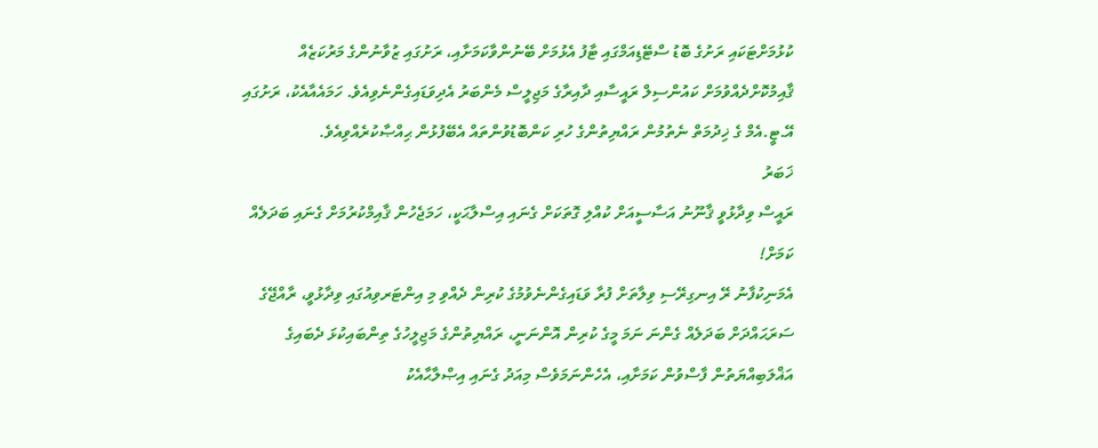ކުޅުމަށްޓަކައި ރަށުގެ ބޮޑު ސްޓޭޑިއަމްގައި ޓާފު އެޅުމަށް ބޭނުންވާކަމަށާއި، ރަށުގައި ޒުވާނުންގެ މަރުކަޒެއް ޤާއިމުކޮށްދެއްވުމަށް ކައުންސިލް ރައީސާއި ދާއިރާގެ މަޖިލީސް މެންބަރު އެދިވަޑައިގެންނެވިއެވެ. ހަމައެއާއެކު، ރަށުގައި އޭ.ޓީ.އެމް ގެ ޚިދުމަތް ނެތުމުން ރައްޔިތުންގެ ހުރި ކަންބޮޑުވުންތައް އެބޭފުޅުން ޙިއްޞާކުރެއްވިއެވެ.
ޚަބަރު
ރައީސް ވިދާޅުވީ ޤާނޫނު އަސާސީއަށް ކުއްލި ގޮތަކަށް ގެނައި އިސްލާޙަކީ، ހަމަޖެހުން ޤާއިމްކުރުމަށް ގެނައި ބަދަލެއް ކަމަށް!
އެމަނިކުފާނު ރޭ އިނގިރޭސި ވިލާތަށް ފުރާ ވަޑައިގެންނެވުމުގެ ކުރިން ދެއްވި މި އިންޓަރވިއުގައި ވިދާޅުވީ، ރާއްޖޭގެ ސަރަޙައްދަށް ބަދަލެއް ގެންނަ ނަމަ މީގެ ކުރިން އޮންނަނީ، ރައްޔިތުންގެ މަޖިލީހުގެ ތިންބައިކުޅަ ދެބައިގެ އަޣްލަބިއްޔަތުން ފާސްވުން ކަމަށާއި، އެހެންނަމަވެސް މިއަދު ގެނައި އިޞްލާޙާއެކު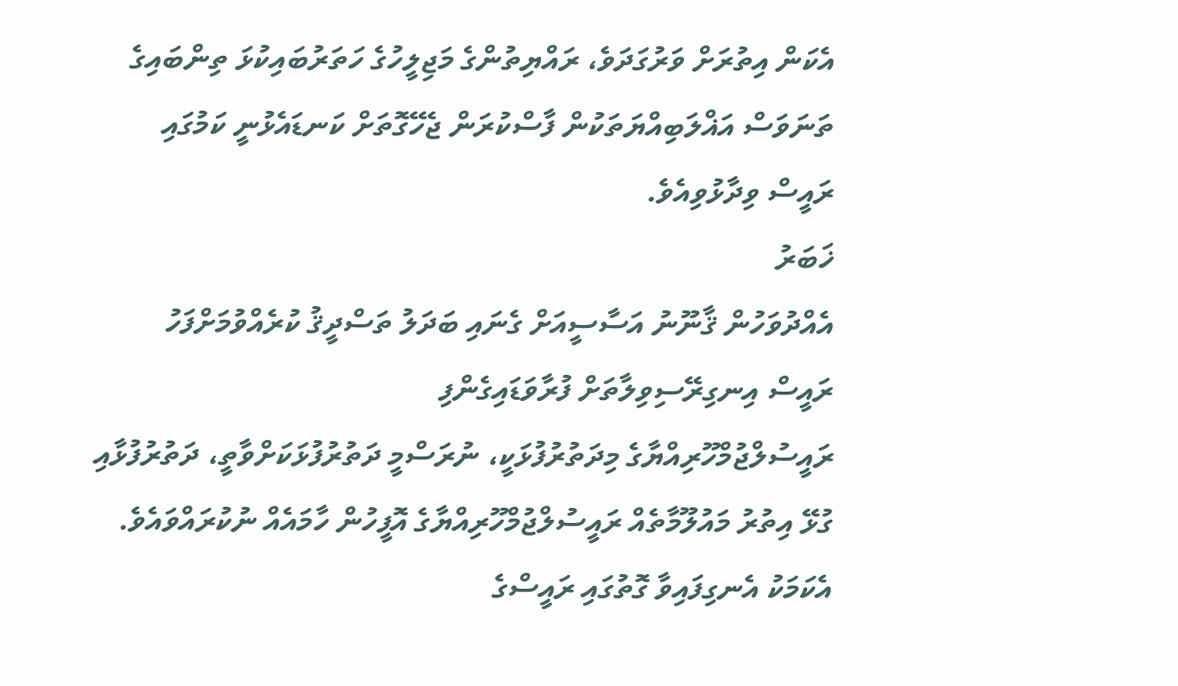އެކަން އިތުރަށް ވަރުގަދަވެ، ރައްޔިތުންގެ މަޖިލީހުގެ ހަތަރުބައިކުޅަ ތިންބައިގެ ތަނަވަސް އަޣްލަބިއްޔަތަކުން ފާސްކުރަން ޖެހޭގޮތަށް ކަނޑައެޅުނީ ކަމުގައި ރައީސް ވިދާޅުވިއެވެ.
ޚަބަރު
އެއްދުވަހުން ޤާނޫނު އަސާސީއަށް ގެނައި ބަދަލު ތަސްދީޤު ކުރެއްވުމަށްފަހު ރައީސް އިނގިރޭސިވިލާތަށް ފުރާވަޑައިގެންފި
ރައީސުލްޖުމްހޫރިއްޔާގެ މިދަތުރުފުޅަކީ، ނުރަސްމީ ދަތުރުފުޅަކަށްވާތީ، ދަތުރުފުޅާއި ގުޅޭ އިތުރު މައުލޫމާތެއް ރައީސުލްޖުމްހޫރިއްޔާގެ އޮފީހުން ހާމައެއް ނުކުރައްވައެވެ. އެކަމަކު އެނގިފައިވާ ގޮތުގައި ރައީސްގެ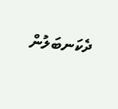ދެކަނބަލުން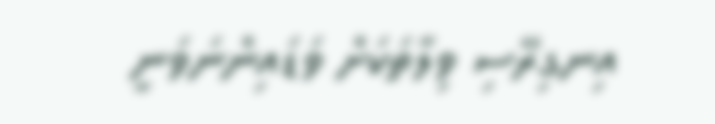އިނގިރޭސި ވިލާތަކަށް ވަޑައިންނަވަނީ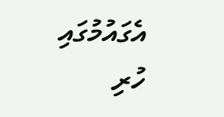އެގައުމުގައި ހުރި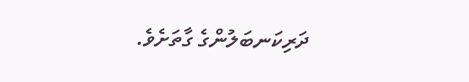ދަރިކަނބަލުންގެ ގާތަށެވެ.